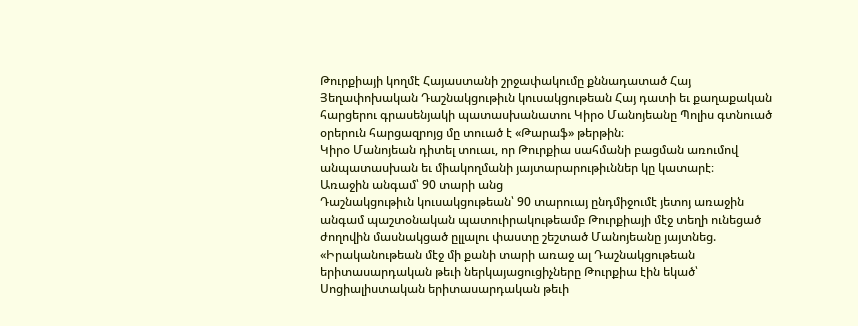Թուրքիայի կողմէ Հայաստանի շրջափակումը քննադատած Հայ Յեղափոխական Դաշնակցութիւն կուսակցութեան Հայ դատի եւ քաղաքական հարցերու գրասենյակի պատասխանատու Կիրօ Մանոյեանը Պոլիս գտնուած օրերուն հարցազրոյց մը տուած է «Թարաֆ» թերթին։
Կիրօ Մանոյեան դիտել տուաւ, որ Թուրքիա սահմանի բացման առումով անպատասխան եւ միակողմանի յայտարարութիւններ կը կատարէ։
Առաջին անգամ՝ 90 տարի անց
Դաշնակցութիւն կուսակցութեան՝ 90 տարուայ ընդմիջումէ յետոյ առաջին անգամ պաշտօնական պատուիրակութեամբ Թուրքիայի մէջ տեղի ունեցած ժողովին մասնակցած ըլլալու փաստը շեշտած Մանոյեանը յայտնեց. «Իրականութեան մէջ մի քանի տարի առաջ ալ Դաշնակցութեան երիտասարդական թեւի ներկայացուցիչները Թուրքիա էին եկած՝ Սոցիալիստական երիտասարդական թեւի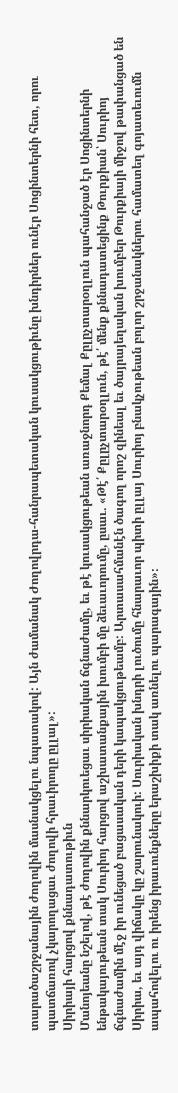տարածաշրջանային ժողովին մասնակցելու նպատակով: Այն ժամանակ Ժողովրդա-հանրապետական կուսակցութիւնը խնդիրներ ունէր Սոցինտերնի հետ, որու պատճառով չկարողացաւ ժողովի հրաւիրողը ըլլալ»:
Սիրիայի հարցով քննադատութիւն
Մանոյեանը նշելով, թէ ժողովին քննարկուեցաւ սիրիական ճգնաժամը, եւ թէ կուսակցութեան առաջնորդ Քեմալ Քըլըչտարօղլուն պահանջած էր Սոցինտերնի ենթակայութեան տակ Սուրիոյ հարցով աշխատանքային խումբի մը ձեւաւորումը, ըսաւ. «Թէ՛ Քըլըչտարօղլուն, թէ՛ մենք քննադատեցինք Թուրքիան՝ Սուրիոյ ճգնաժամին մէջ իր ունեցած բացասական դերի կապակցութեամբ: Արտասահմանէն ծագող որոշ զինեալ եւ ծայրայեղական խումբեր Թուրքիայի միջով թափանցած են Սիրիա, եւ այդ վիճակը կը շարունակուի: Սուրիական խնդրի լուծումը հնարաւոր պիտի ըլլայ Սուրիոյ բնակչութեան բոլոր շրջանակներու համատեղ գոյատեւումն ապահովելու ու իրենց իրաւունքները երաշխիքի տակ առնելու պարագային»։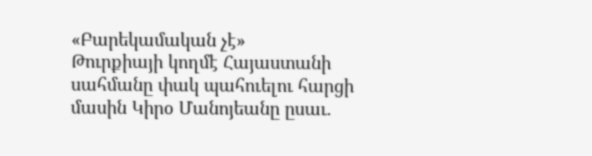«Բարեկամական չէ»
Թուրքիայի կողմէ Հայաստանի սահմանը փակ պահուելու հարցի մասին Կիրօ Մանոյեանը ըսաւ.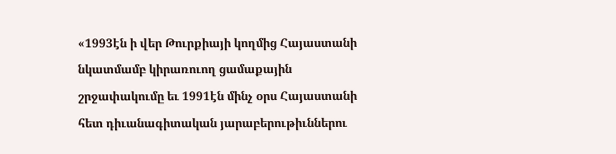«1993էն ի վեր Թուրքիայի կողմից Հայաստանի նկատմամբ կիրառուող ցամաքային շրջափակումը եւ 1991էն մինչ օրս Հայաստանի հետ դիւանագիտական յարաբերութիւններու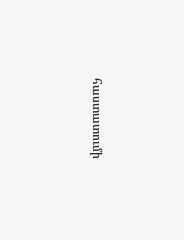հաստատումի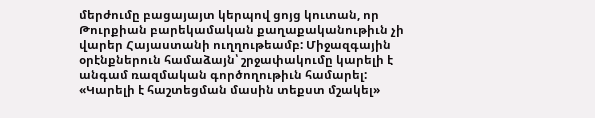մերժումը բացայայտ կերպով ցոյց կուտան, որ Թուրքիան բարեկամական քաղաքականութիւն չի վարեր Հայաստանի ուղղութեամբ: Միջազգային օրէնքներուն համաձայն՝ շրջափակումը կարելի է անգամ ռազմական գործողութիւն համարել:
«Կարելի է հաշտեցման մասին տեքստ մշակել»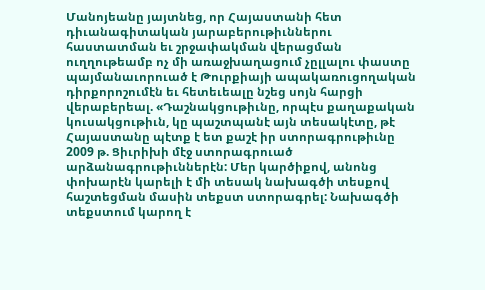Մանոյեանը յայտնեց, որ Հայաստանի հետ դիւանագիտական յարաբերութիւններու հաստատման եւ շրջափակման վերացման ուղղութեամբ ոչ մի առաջխաղացում չըլլալու փաստը պայմանաւորուած է Թուրքիայի ապակառուցողական դիրքորոշումէն եւ հետեւեալը նշեց սոյն հարցի վերաբերեալ. «Դաշնակցութիւնը, որպէս քաղաքական կուսակցութիւն, կը պաշտպանէ այն տեսակէտը, թէ Հայաստանը պէտք է ետ քաշէ իր ստորագրութիւնը 2009 թ. Ցիւրիխի մէջ ստորագրուած արձանագրութիւններէն: Մեր կարծիքով, անոնց փոխարէն կարելի է մի տեսակ նախագծի տեսքով հաշտեցման մասին տեքստ ստորագրել: Նախագծի տեքստում կարող է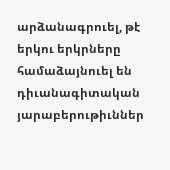արձանագրուել, թէ երկու երկրները համաձայնուել են դիւանագիտական յարաբերութիւններ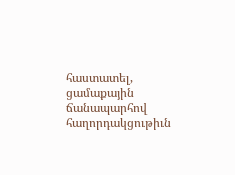հաստատել, ցամաքային ճանապարհով հաղորդակցութիւն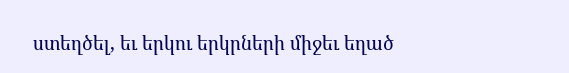ստեղծել, եւ երկու երկրների միջեւ եղած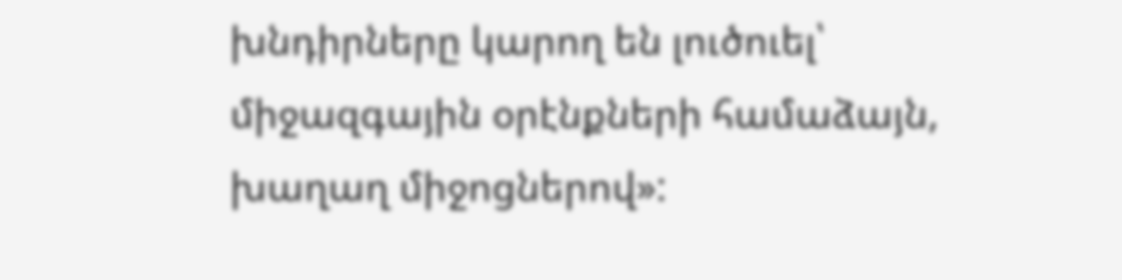խնդիրները կարող են լուծուել՝ միջազգային օրէնքների համաձայն, խաղաղ միջոցներով»: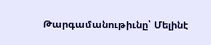Թարգամանութիւնը՝ Մելինէ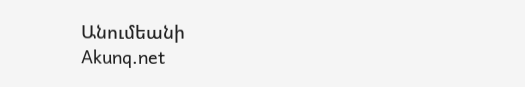Անումեանի
Akunq.net